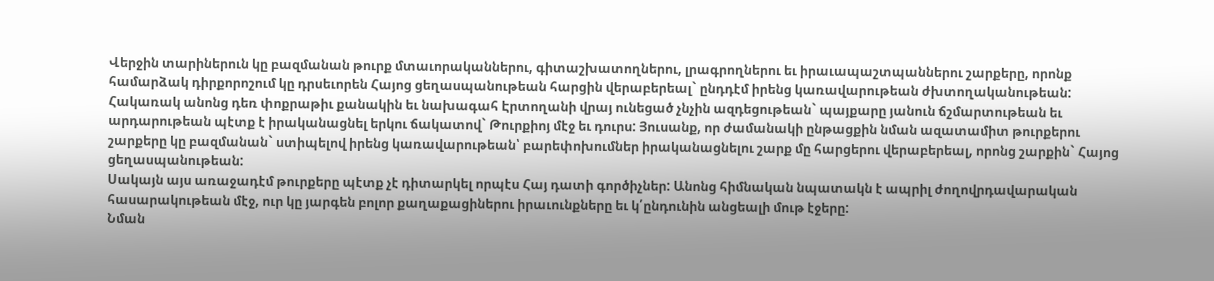Վերջին տարիներուն կը բազմանան թուրք մտաւորականներու, գիտաշխատողներու, լրագրողներու եւ իրաւապաշտպաններու շարքերը, որոնք համարձակ դիրքորոշում կը դրսեւորեն Հայոց ցեղասպանութեան հարցին վերաբերեալ` ընդդէմ իրենց կառավարութեան ժխտողականութեան: Հակառակ անոնց դեռ փոքրաթիւ քանակին եւ նախագահ Էրտողանի վրայ ունեցած չնչին ազդեցութեան` պայքարը յանուն ճշմարտութեան եւ արդարութեան պէտք է իրականացնել երկու ճակատով` Թուրքիոյ մէջ եւ դուրս: Յուսանք, որ ժամանակի ընթացքին նման ազատամիտ թուրքերու շարքերը կը բազմանան` ստիպելով իրենց կառավարութեան՝ բարեփոխումներ իրականացնելու շարք մը հարցերու վերաբերեալ, որոնց շարքին` Հայոց ցեղասպանութեան:
Սակայն այս առաջադէմ թուրքերը պէտք չէ դիտարկել որպէս Հայ դատի գործիչներ: Անոնց հիմնական նպատակն է ապրիլ ժողովրդավարական հասարակութեան մէջ, ուր կը յարգեն բոլոր քաղաքացիներու իրաւունքները եւ կ՛ընդունին անցեալի մութ էջերը:
Նման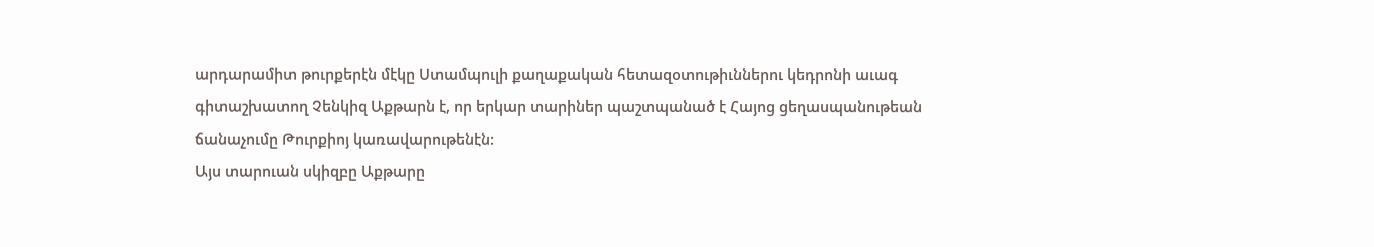արդարամիտ թուրքերէն մէկը Ստամպուլի քաղաքական հետազօտութիւններու կեդրոնի աւագ գիտաշխատող Չենկիզ Աքթարն է, որ երկար տարիներ պաշտպանած է Հայոց ցեղասպանութեան ճանաչումը Թուրքիոյ կառավարութենէն:
Այս տարուան սկիզբը Աքթարը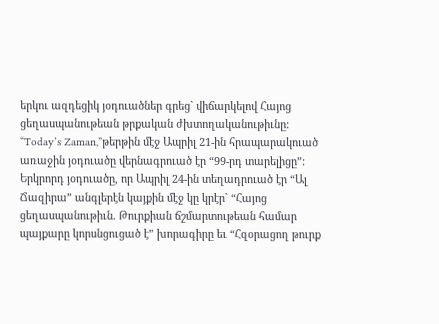երկու ազդեցիկ յօդուածներ գրեց` վիճարկելով Հայոց ցեղասպանութեան թրքական ժխտողականութիւնը: “Today’s Zaman,”թերթին մէջ Ապրիլ 21-ին հրապարակուած առաջին յօդուածը վերնագրուած էր “99-րդ տարելիցը”: Երկրորդ յօդուածը, որ Ապրիլ 24-ին տեղադրուած էր “Ալ Ճազիրա” անգլերէն կայքին մէջ կը կրէր` “Հայոց ցեղասպանութիւն. Թուրքիան ճշմարտութեան համար պայքարը կորսնցուցած է” խորագիրը եւ “Հզօրացող թուրք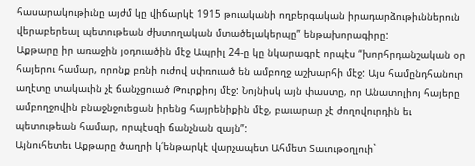հասարակութիւնը այժմ կը վիճարկէ 1915 թուականի ողբերգական իրադարձութիւններուն վերաբերեալ պետութեան ժխտողական մտածելակերպը” ենթախորագիրը:
Աքթարը իր առաջին յօդուածին մէջ Ապրիլ 24-ը կը նկարագրէ որպէս “խորհրդանշական օր հայերու համար, որոնք բռնի ուժով սփռուած են ամբողջ աշխարհի մէջ: Այս համընդհանուր աղէտը տակաւին չէ ճանչցուած Թուրքիոյ մէջ: Նոյնիսկ այն փաստը, որ Անատոլիոյ հայերը ամբողջովին բնաջնջուեցան իրենց հայրենիքին մէջ, բաւարար չէ ժողովուրդին եւ պետութեան համար, որպէսզի ճանչնան զայն”:
Այնուհետեւ Աքթարը ծաղրի կ՛ենթարկէ վարչապետ Ահմետ Տաւութօղլուի`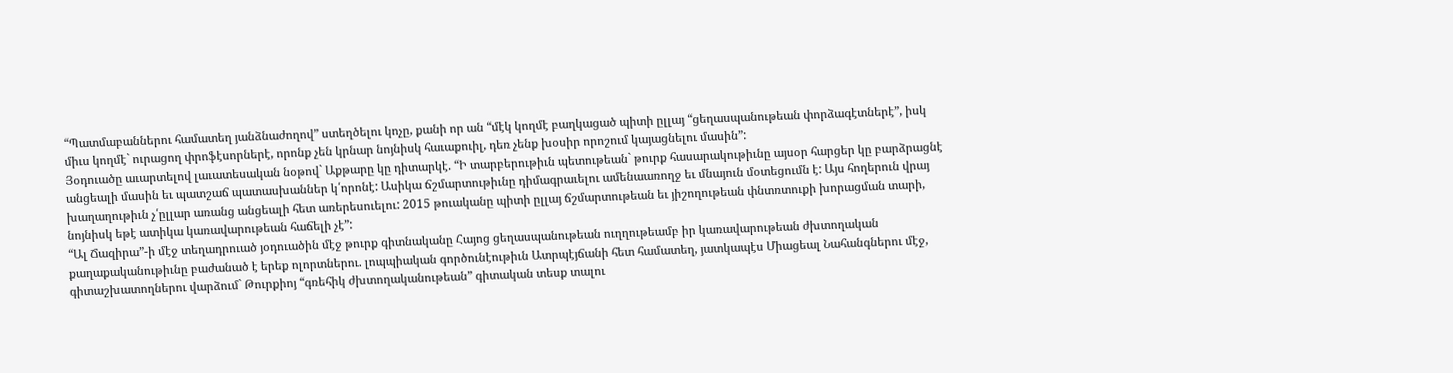“Պատմաբաններու համատեղ յանձնաժողով” ստեղծելու կոչը, քանի որ ան “մէկ կողմէ բաղկացած պիտի ըլլայ “ցեղասպանութեան փորձագէտներէ”, իսկ միւս կողմէ` ուրացող փրոֆէսորներէ, որոնք չեն կրնար նոյնիսկ հաւաքուիլ, դեռ չենք խօսիր որոշում կայացնելու մասին”:
Յօդուածը աւարտելով լաւատեսական նօթով` Աքթարը կը դիտարկէ. “Ի տարբերութիւն պետութեան` թուրք հասարակութիւնը այսօր հարցեր կը բարձրացնէ անցեալի մասին եւ պատշաճ պատասխաններ կ՛որոնէ: Ասիկա ճշմարտութիւնը դիմագրաւելու ամենաառողջ եւ մնայուն մօտեցումն է: Այս հողերուն վրայ խաղաղութիւն չ՛ըլլար առանց անցեալի հետ առերեսուելու: 2015 թուականը պիտի ըլլայ ճշմարտութեան եւ յիշողութեան փնտռտուքի խորացման տարի, նոյնիսկ եթէ ատիկա կառավարութեան հաճելի չէ”:
“Ալ Ճազիրա”-ի մէջ տեղադրուած յօդուածին մէջ թուրք գիտնականը Հայոց ցեղասպանութեան ուղղութեամբ իր կառավարութեան ժխտողական քաղաքականութիւնը բաժանած է երեք ոլորտներու. լոպպիական գործունէութիւն Ատրպէյճանի հետ համատեղ, յատկապէս Միացեալ Նահանգներու մէջ, գիտաշխատողներու վարձում` Թուրքիոյ “գռեհիկ ժխտողականութեան” գիտական տեսք տալու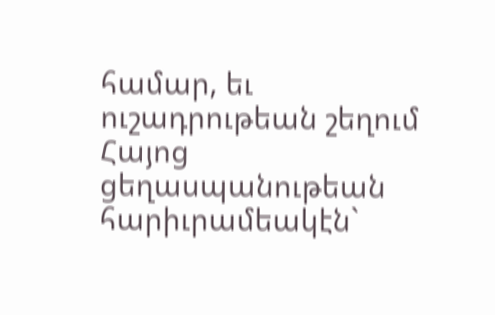համար, եւ ուշադրութեան շեղում Հայոց ցեղասպանութեան հարիւրամեակէն`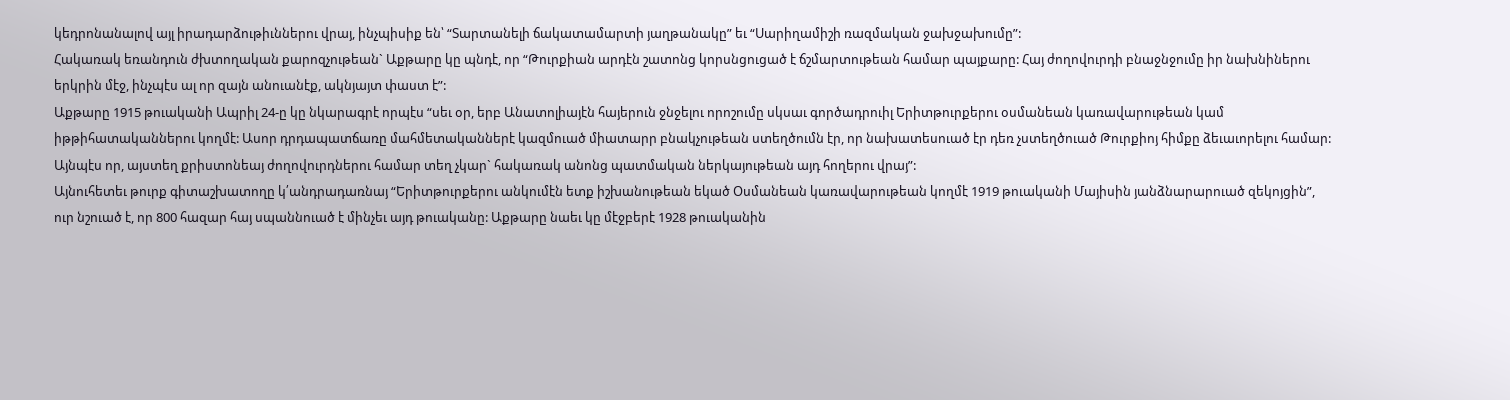կեդրոնանալով այլ իրադարձութիւններու վրայ, ինչպիսիք են՝ “Տարտանելի ճակատամարտի յաղթանակը” եւ “Սարիղամիշի ռազմական ջախջախումը”:
Հակառակ եռանդուն ժխտողական քարոզչութեան` Աքթարը կը պնդէ, որ “Թուրքիան արդէն շատոնց կորսնցուցած է ճշմարտութեան համար պայքարը: Հայ ժողովուրդի բնաջնջումը իր նախնիներու երկրին մէջ, ինչպէս ալ որ զայն անուանէք, ակնյայտ փաստ է”:
Աքթարը 1915 թուականի Ապրիլ 24-ը կը նկարագրէ որպէս “սեւ օր, երբ Անատոլիայէն հայերուն ջնջելու որոշումը սկսաւ գործադրուիլ Երիտթուրքերու օսմանեան կառավարութեան կամ իթթիհատականներու կողմէ: Ասոր դրդապատճառը մահմետականներէ կազմուած միատարր բնակչութեան ստեղծումն էր, որ նախատեսուած էր դեռ չստեղծուած Թուրքիոյ հիմքը ձեւաւորելու համար: Այնպէս որ, այստեղ քրիստոնեայ ժողովուրդներու համար տեղ չկար` հակառակ անոնց պատմական ներկայութեան այդ հողերու վրայ”:
Այնուհետեւ թուրք գիտաշխատողը կ՛անդրադառնայ “Երիտթուրքերու անկումէն ետք իշխանութեան եկած Օսմանեան կառավարութեան կողմէ 1919 թուականի Մայիսին յանձնարարուած զեկոյցին”, ուր նշուած է, որ 800 հազար հայ սպաննուած է մինչեւ այդ թուականը: Աքթարը նաեւ կը մէջբերէ 1928 թուականին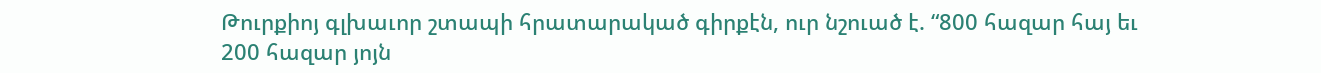Թուրքիոյ գլխաւոր շտապի հրատարակած գիրքէն, ուր նշուած է. “800 հազար հայ եւ 200 հազար յոյն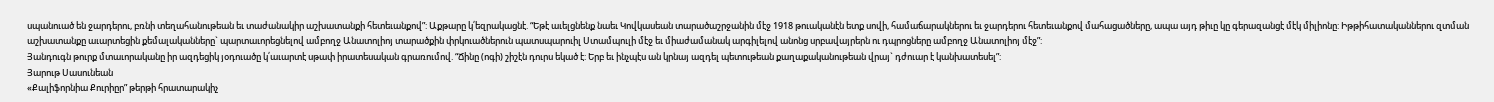սպանուած են ջարդերու, բռնի տեղահանութեան եւ տաժանակիր աշխատանքի հետեւանքով”: Աքթարը կ՛եզրակացնէ. “Եթէ աւելցնենք նաեւ Կովկասեան տարածաշրջանին մէջ 1918 թուականէն ետք սովի, համաճարակներու եւ ջարդերու հետեւանքով մահացածները, ապա այդ թիւը կը գերազանցէ մէկ միլիոնը: Իթթիհատականներու զտման աշխատանքը աւարտեցին քեմալականները` պարտաւորեցնելով ամբողջ Անատոլիոյ տարածքին փրկուածներուն պատսպարուիլ Ստամպուլի մէջ եւ միաժամանակ արգիլելով անոնց սրբավայրերն ու դպրոցները ամբողջ Անատոլիոյ մէջ”:
Յանդուգն թուրք մտաւորականը իր ազդեցիկ յօդուածը կ՛աւարտէ սթափ իրատեսական գրառումով. “Ճինը (ոգի) շիշէն դուրս եկած է: Երբ եւ ինչպէս ան կրնայ ազդել պետութեան քաղաքականութեան վրայ` դժուար է կանխատեսել”:
Յարութ Սասունեան
«Քալիֆորնիա Քուրիըր” թերթի հրատարակիչ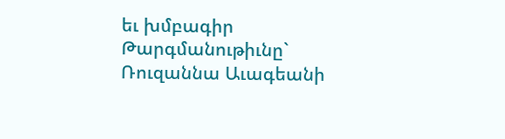եւ խմբագիր
Թարգմանութիւնը` Ռուզաննա Աւագեանի